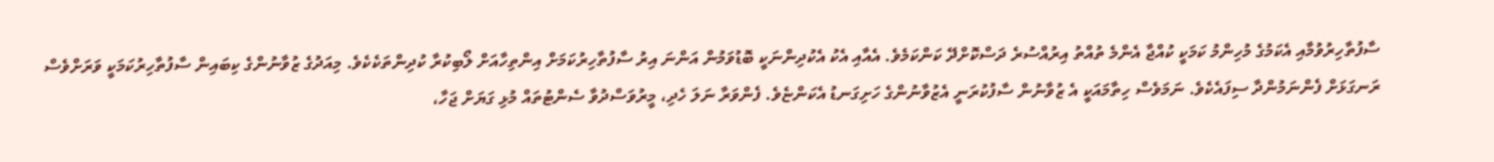ސާފުތާހިރުވުމާއި އެކަމުގެ މުހިންމު ކަމަކީ ކުއްޖާ އެންމެ ތުއްތު އިރުއްސުރެ ދަސްކޮށްދޭ ކަންކަމެވެ. އެއާއި އެކު އެކުދިންނަކީ ބޮޑުވަމުން އަންނަ އިރު ސާފުތާހިރުކަމަށް އިންތިހާއަށް ލޯބިކުރާ ކުދިންތަކެކެވެ. މިއަދުގެ ޒުވާނުންގެ ކިބައިން ސާފުތާހިރުކަމަކީ ވަރަށްވެސް ރަނގަޅަށް ފެންނަމުންދާ ސިފައެކެވެ. ނަމަވެސް ހިތާމައަކީ އެ ޒުވާނުން ސާފުކުރަނީ އެޒުވާނުންގެ ހަށިގަނޑު އެކަންޏެވެ. ފެންވަރާ ނަލަ ހެދި، މީރުވަސްދުވާ ސެންޓުތައް މުޅި ގަޔަށް ޖަހާ،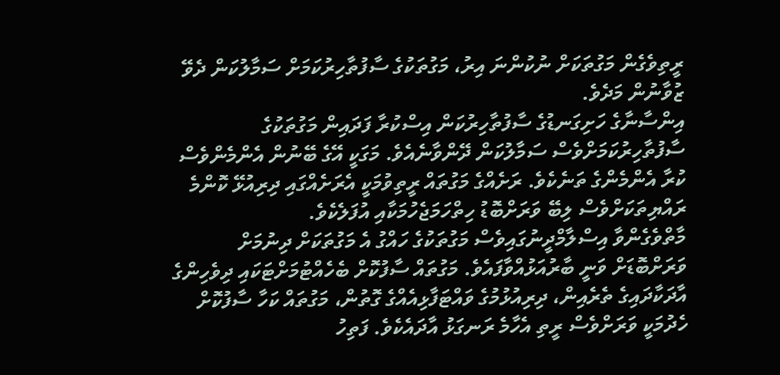ރީތިވެގެން މަގުތަކަށް ނުކުންނަ އިރު، މަގުތަކުގެ ސާފުތާހިރުކަމަށް ސަމާލުކަން ދެވޭ ޒުވާނުން މަދެވެ.
އިންސާނާގެ ހަށިގަނޑުގެ ސާފުތާހިރުކަން އިސްކުރާ ފަދައިން މަގުތަކުގެ ސާފުތާހިރުކަމަށްވެސް ސަމާލުކަން ދޭންވާނެއެވެ. މަގަކީ އޭގެ ބޭނުން އެންމެންވެސް ކުރާ އެންމެންގެ ތަނެކެވެ. ރަށެއްގެ މަގުތައް ރީތިވުމަކީ އެރަށެއްގައި ދިރިއުޅޭ ކޮންމެ ރައްޔިތަކަށްވެސް ލިބޭ ވަރަށްބޮޑު ހިތްހަމަޖެހުމަކާއި އުފަލެކެވެ.
މާތްވެގެންވާ އިސްލާމްދީނުގައިވެސް މަގުތަކުގެ ހައްގު އެ މަގުތަކަށް ދިނުމަށް ވަރަށްބޮޑަށް ވަނީ ބާރުއަޅުއްވާފައެވެ. މަގުތައް ސާފުކޮށް ބެހެއްޓުމަށްޓަކައި ދިވެހިންގެ އާދަކާދައިގެ ތެރެއިން، ދިރިއުޅުމުގެ ވައްޓަފާޅިއެއްގެ ގޮތުން، މަގުތައް ކަހާ ސާފުކޮށް ހެދުމަކީ ވަރަށްވެސް ރީތި އެހާމެ ރަނގަޅު އާދައެކެވެ. ފަތިހު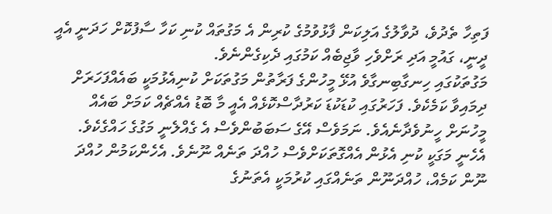ފަތިހާ ތެދުވެ، ދުވާލުގެ އަލިކަން ފާޅުވުމުގެ ކުރިން އެ މަގުތައް ކުނި ކަހާ ސާފުކޮށް ހަދަނީ އެއީ ދީނީ، ގައުމީ އަދި ރަށްވެހި ވާޖިބެއް ކަމުގައި ދެކިގެންނެވެ.
މަގުތަކުގައި ހިނގާބިނގާވެ އުޅޭ މީހުންގެ ފަރާތުން މަގުތަކަށް ކުނިއެޅުމަކީ ބައެއްފަހަރަށް ދިމައިވާ ކަމެކެވެ. ފަހަރުގައި ކުޑަކުޑަ ކަރުދާސްކޮޅެއް އެއީ މާ ބޮޑު އެއްޗެއް ކަމަށް ބައެއް މީހުނަށް ހީނުވެދާނެއެވެ. ނަމަވެސް އޭގެ ސަބަބުންވެސް އެ ގެއްލެނީ މަގުގެ ހައްގެކެވެ. އެހެނީ މަގަކީ ކުނި އެޅުން އެއްގޮތަކަށްވެސް ހުއްދަ ތަނެއް ނޫނެވެ. އެހެންކަމުން ހުއްދަ ނޫން ކަމެއް، ހުއްދަނޫން ތަނެއްގައި ކުރުމަކީ އެތަނުގެ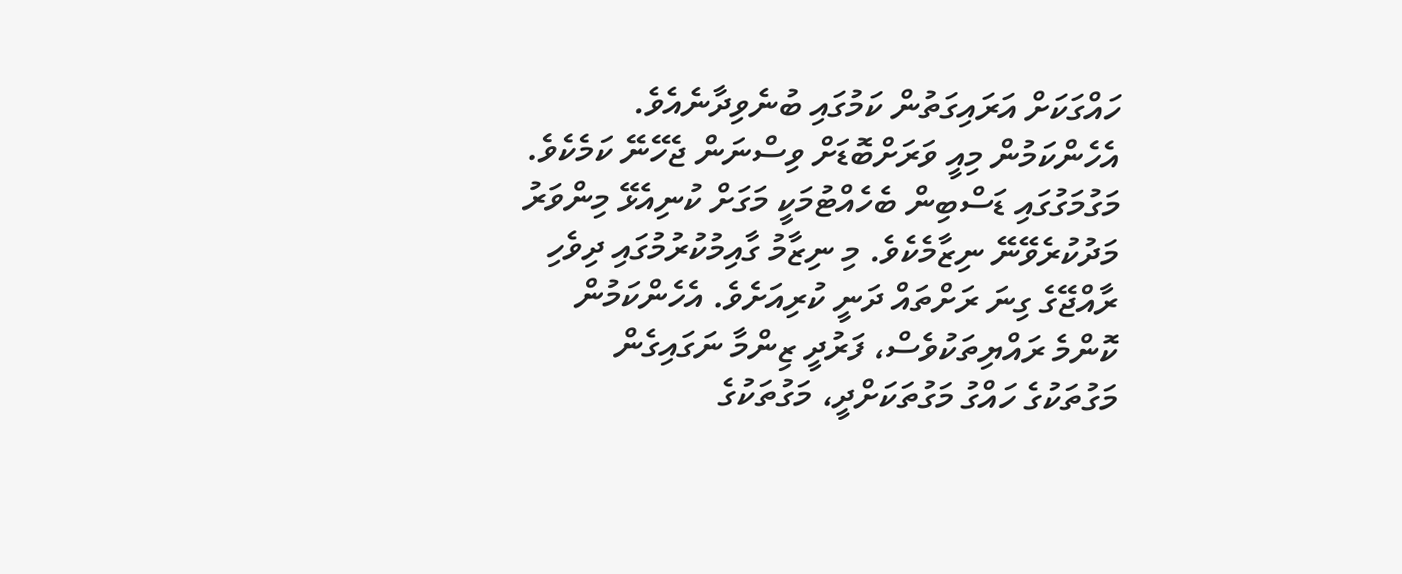ހައްގަކަށް އަރައިގަތުން ކަމުގައި ބުނެވިދާނެއެވެ. އެހެންކަމުން މިއީ ވަރަށްބޮޑަށް ވިސްނަން ޖެހޭނޭ ކަމެކެވެ.
މަގުމަގުގައި ޑަސްބިން ބެހެއްޓުމަކީ މަގަށް ކުނިއެޅޭ މިންވަރު މަދުކުރެވޭނޭ ނިޒާމެކެވެ. މި ނިޒާމު ގާއިމުކުރުމުގައި ދިވެހި ރާއްޖޭގެ ގިނަ ރަށްތައް ދަނީ ކުރިއަށެވެ. އެހެންކަމުން ކޮންމެ ރައްޔިތަކުވެސް، ފަރުދީ ޒިންމާ ނަގައިގެން މަގުތަކުގެ ހައްގު މަގުތަކަށްދީ، މަގުތަކުގެ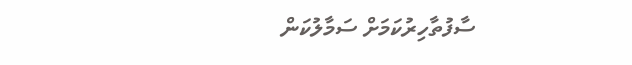ސާފުތާހިރުކަމަށް ސަމާލުކަން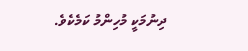ދިނުމަކީ މުހިންމު ކަމެކެވެ.